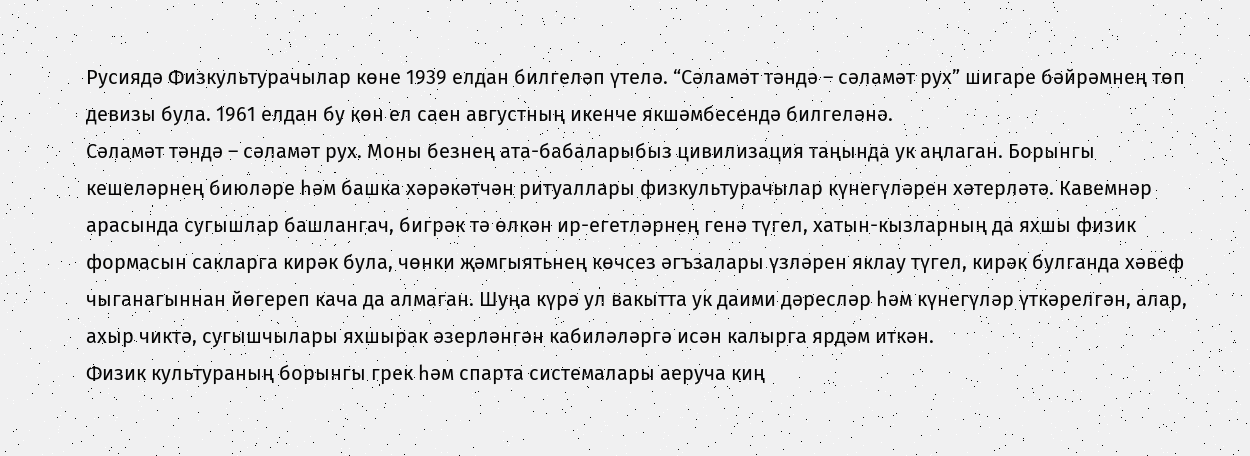Русиядә Физкультурачылар көне 1939 елдан билгеләп үтелә. “Сәламәт тәндә – сәламәт рух” шигаре бәйрәмнең төп девизы була. 1961 елдан бу көн ел саен августның икенче якшәмбесендә билгеләнә.
Сәламәт тәндә – сәламәт рух. Моны безнең ата-бабаларыбыз цивилизация таңында ук аңлаган. Борынгы кешеләрнең биюләре һәм башка хәрәкәтчән ритуаллары физкультурачылар күнегүләрен хәтерләтә. Кавемнәр арасында сугышлар башлангач, бигрәк тә өлкән ир-егетләрнең генә түгел, хатын-кызларның да яхшы физик формасын сакларга кирәк була, чөнки җәмгыятьнең көчсез әгъзалары үзләрен яклау түгел, кирәк булганда хәвеф чыганагыннан йөгереп кача да алмаган. Шуңа күрә ул вакытта ук даими дәресләр һәм күнегүләр үткәрелгән, алар, ахыр чиктә, сугышчылары яхшырак әзерләнгән кабиләләргә исән калырга ярдәм иткән.
Физик культураның борынгы грек һәм спарта системалары аеруча киң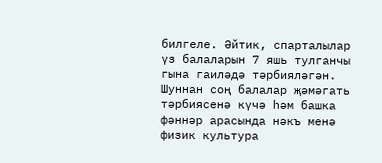билгеле. Әйтик, спарталылар үз балаларын 7 яшь тулганчы гына гаиләдә тәрбияләгән. Шуннан соң балалар җәмәгать тәрбиясенә күчә һәм башка фәннәр арасында нәкъ менә физик культура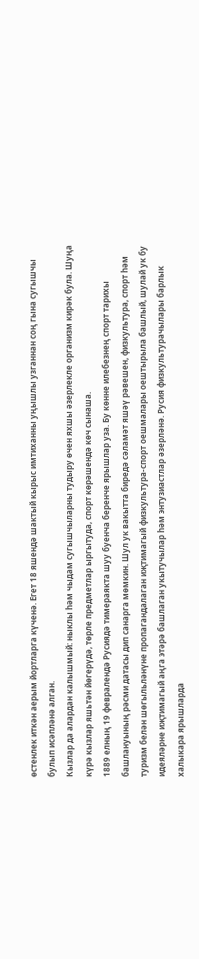өстенлек иткән аерым йортларга күченә. Егет 18 яшендә шактый кырыс имтиханны уңышлы узганнан соң гына сугышчы булып исәпләнә алган.
Кызлар да алардан калышмый: ныклы һәм чыдам сугышчыларны тудыру өчен яхшы әзерлекле организм кирәк була. Шуңа күрә кызлар яшьтән йөгерүдә, төрле предметлар ыргытуда, спорт көрәшендә көч сынаша.
1889 елның 19 февралендә Русиядә тимераякта шуу буенча беренче ярышлар уза. Бу көнне илебезнең спорт тарихы башлануының рәсми датасы дип санарга мөмкин. Шул ук вакытта биредә сәламәт яшәү рәвешен, физкультура, спорт һәм туризм белән шөгыльләнүне пропагандалаган иҗтимагый физкультура-спорт оешмалары оештырыла башлый, шулай ук бу идеяләрне иҗтимагый аңга этәрә башлаган укытучылар һәм энтузиастлар әзерләнә. Русия физкультурачылары барлык халыкара ярышларда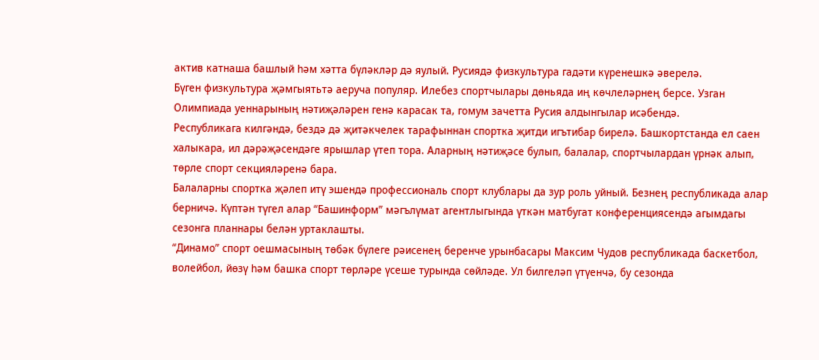актив катнаша башлый һәм хәтта бүләкләр дә яулый. Русиядә физкультура гадәти күренешкә әверелә.
Бүген физкультура җәмгыятьтә аеруча популяр. Илебез спортчылары дөньяда иң көчлеләрнең берсе. Узган Олимпиада уеннарының нәтиҗәләрен генә карасак та, гомум зачетта Русия алдынгылар исәбендә.
Республикага килгәндә, бездә дә җитәкчелек тарафыннан спортка җитди игътибар бирелә. Башкортстанда ел саен халыкара, ил дәрәҗәсендәге ярышлар үтеп тора. Аларның нәтиҗәсе булып, балалар, спортчылардан үрнәк алып, төрле спорт секцияләренә бара.
Балаларны спортка җәлеп итү эшендә профессиональ спорт клублары да зур роль уйный. Безнең республикада алар берничә. Күптән түгел алар “Башинформ” мәгълүмат агентлыгында үткән матбугат конференциясендә агымдагы сезонга планнары белән уртаклашты.
“Динамо” спорт оешмасының төбәк бүлеге рәисенең беренче урынбасары Максим Чудов республикада баскетбол, волейбол, йөзү һәм башка спорт төрләре үсеше турында сөйләде. Ул билгеләп үтүенчә, бу сезонда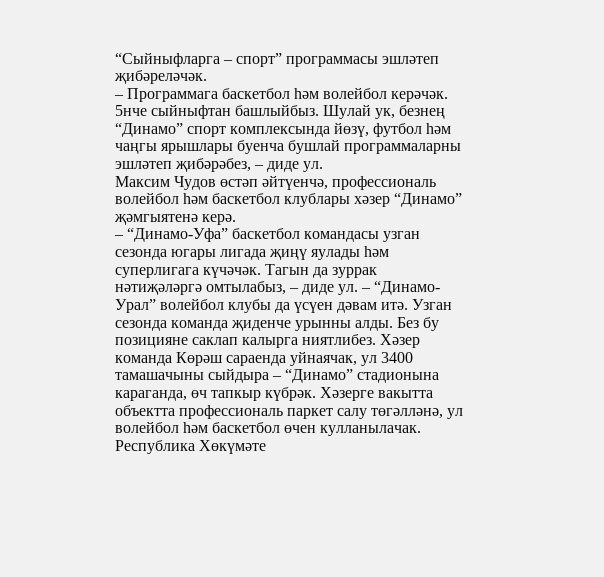“Сыйныфларга – спорт” программасы эшләтеп җибәреләчәк.
– Программага баскетбол һәм волейбол керәчәк. 5нче сыйныфтан башлыйбыз. Шулай ук, безнең “Динамо” спорт комплексында йөзү, футбол һәм чаңгы ярышлары буенча бушлай программаларны эшләтеп җибәрәбез, – диде ул.
Максим Чудов өстәп әйтүенчә, профессиональ волейбол һәм баскетбол клублары хәзер “Динамо” җәмгыятенә керә.
– “Динамо-Уфа” баскетбол командасы узган сезонда югары лигада җиңү яулады һәм суперлигага күчәчәк. Тагын да зуррак нәтиҗәләргә омтылабыз, – диде ул. – “Динамо-Урал” волейбол клубы да үсүен дәвам итә. Узган сезонда команда җиденче урынны алды. Без бу позицияне саклап калырга ниятлибез. Хәзер команда Көрәш сараенда уйнаячак, ул 3400 тамашачыны сыйдыра – “Динамо” стадионына караганда, өч тапкыр күбрәк. Хәзерге вакытта объектта профессиональ паркет салу төгәлләнә, ул волейбол һәм баскетбол өчен кулланылачак.
Республика Хөкүмәте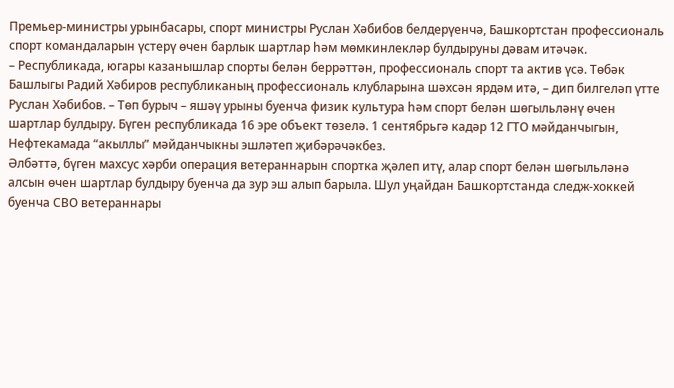Премьер-министры урынбасары, спорт министры Руслан Хәбибов белдерүенчә, Башкортстан профессиональ спорт командаларын үстерү өчен барлык шартлар һәм мөмкинлекләр булдыруны дәвам итәчәк.
– Республикада, югары казанышлар спорты белән беррәттән, профессиональ спорт та актив үсә. Төбәк Башлыгы Радий Хәбиров республиканың профессиональ клубларына шәхсән ярдәм итә, – дип билгеләп үтте Руслан Хәбибов. – Төп бурыч – яшәү урыны буенча физик культура һәм спорт белән шөгыльләнү өчен шартлар булдыру. Бүген республикада 16 эре объект төзелә. 1 сентябрьгә кадәр 12 ГТО мәйданчыгын, Нефтекамада “акыллы” мәйданчыкны эшләтеп җибәрәчәкбез.
Әлбәттә, бүген махсус хәрби операция ветераннарын спортка җәлеп итү, алар спорт белән шөгыльләнә алсын өчен шартлар булдыру буенча да зур эш алып барыла. Шул уңайдан Башкортстанда следж-хоккей буенча СВО ветераннары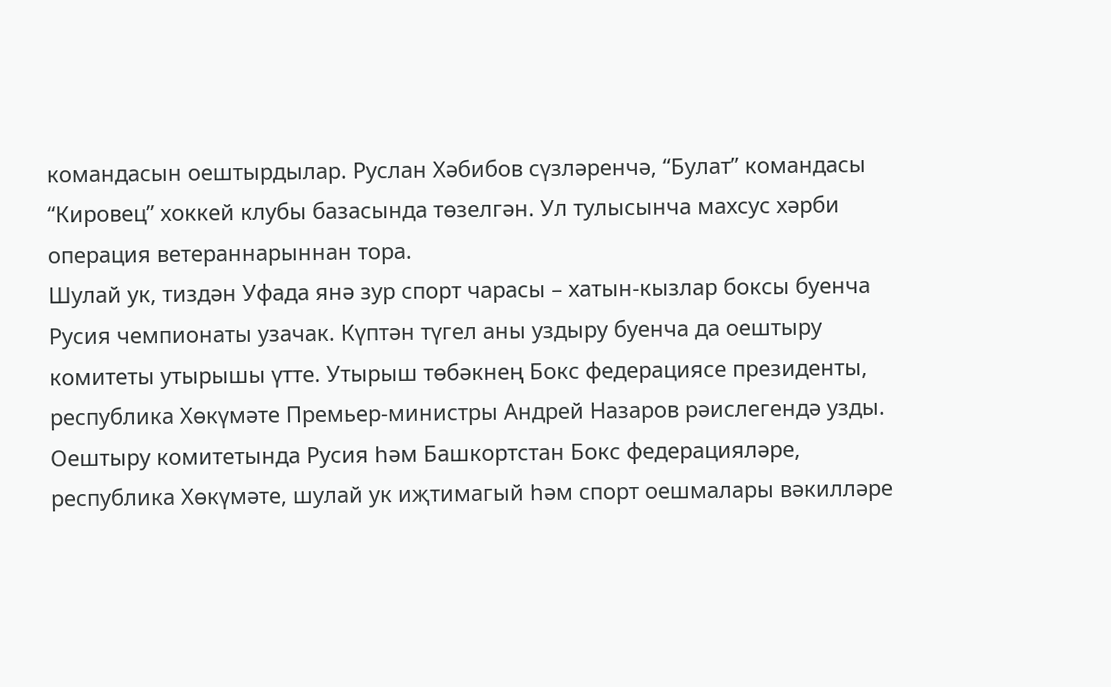командасын оештырдылар. Руслан Хәбибов сүзләренчә, “Булат” командасы “Кировец” хоккей клубы базасында төзелгән. Ул тулысынча махсус хәрби операция ветераннарыннан тора.
Шулай ук, тиздән Уфада янә зур спорт чарасы – хатын-кызлар боксы буенча Русия чемпионаты узачак. Күптән түгел аны уздыру буенча да оештыру комитеты утырышы үтте. Утырыш төбәкнең Бокс федерациясе президенты, республика Хөкүмәте Премьер-министры Андрей Назаров рәислегендә узды. Оештыру комитетында Русия һәм Башкортстан Бокс федерацияләре, республика Хөкүмәте, шулай ук иҗтимагый һәм спорт оешмалары вәкилләре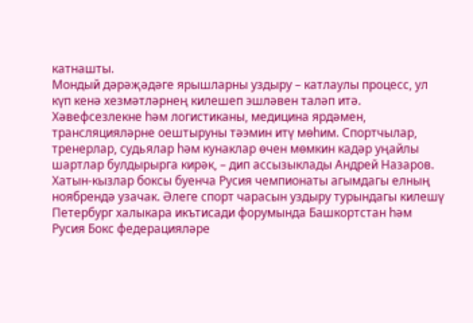катнашты.
Мондый дәрәҗәдәге ярышларны уздыру – катлаулы процесс, ул күп кенә хезмәтләрнең килешеп эшләвен таләп итә. Хәвефсезлекне һәм логистиканы, медицина ярдәмен, трансляцияләрне оештыруны тәэмин итү мөһим. Спортчылар, тренерлар, судьялар һәм кунаклар өчен мөмкин кадәр уңайлы шартлар булдырырга кирәк, – дип ассызыклады Андрей Назаров.
Хатын-кызлар боксы буенча Русия чемпионаты агымдагы елның ноябрендә узачак. Әлеге спорт чарасын уздыру турындагы килешү Петербург халыкара икътисади форумында Башкортстан һәм Русия Бокс федерацияләре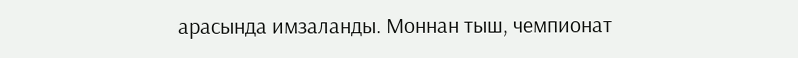арасында имзаланды. Моннан тыш, чемпионат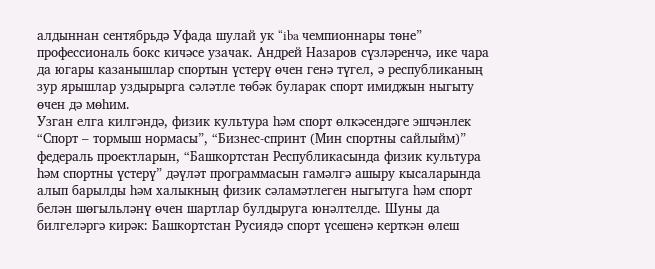алдыннан сентябрьдә Уфада шулай ук “iba чемпионнары төне” профессиональ бокс кичәсе узачак. Андрей Назаров сүзләренчә, ике чара да югары казанышлар спортын үстерү өчен генә түгел, ә республиканың зур ярышлар уздырырга сәләтле төбәк буларак спорт имиджын ныгыту өчен дә мөһим.
Узган елга килгәндә, физик культура һәм спорт өлкәсендәге эшчәнлек “Спорт – тормыш нормасы”, “Бизнес-спринт (Мин спортны сайлыйм)” федераль проектларын, “Башкортстан Республикасында физик культура һәм спортны үстерү” дәүләт программасын гамәлгә ашыру кысаларында алып барылды һәм халыкның физик сәламәтлеген ныгытуга һәм спорт белән шөгыльләнү өчен шартлар булдыруга юнәлтелде. Шуны да билгеләргә кирәк: Башкортстан Русиядә спорт үсешенә керткән өлеш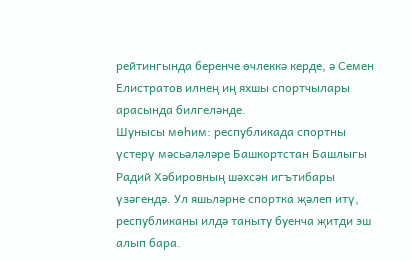рейтингында беренче өчлеккә керде, ә Семен Елистратов илнең иң яхшы спортчылары арасында билгеләнде.
Шунысы мөһим: республикада спортны үстерү мәсьәләләре Башкортстан Башлыгы Радий Хәбировның шәхсән игътибары үзәгендә. Ул яшьләрне спортка җәлеп итү, республиканы илдә таныту буенча җитди эш алып бара.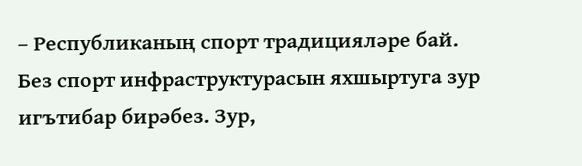– Республиканың спорт традицияләре бай. Без спорт инфраструктурасын яхшыртуга зур игътибар бирәбез. Зур,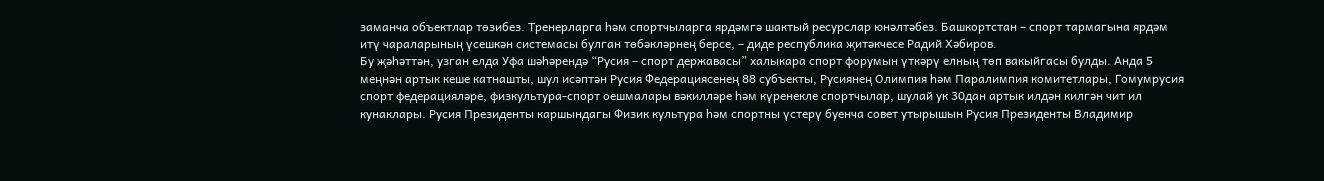заманча объектлар төзибез. Тренерларга һәм спортчыларга ярдәмгә шактый ресурслар юнәлтәбез. Башкортстан – спорт тармагына ярдәм итү чараларының үсешкән системасы булган төбәкләрнең берсе, – диде республика җитәкчесе Радий Хәбиров.
Бу җәһәттән, узган елда Уфа шәһәрендә “Русия – спорт державасы” халыкара спорт форумын үткәрү елның төп вакыйгасы булды. Анда 5 меңнән артык кеше катнашты, шул исәптән Русия Федерациясенең 88 субъекты, Русиянең Олимпия һәм Паралимпия комитетлары, Гомумрусия спорт федерацияләре, физкультура-спорт оешмалары вәкилләре һәм күренекле спортчылар, шулай ук 30дан артык илдән килгән чит ил кунаклары. Русия Президенты каршындагы Физик культура һәм спортны үстерү буенча совет утырышын Русия Президенты Владимир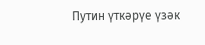Путин үткәрүе үзәк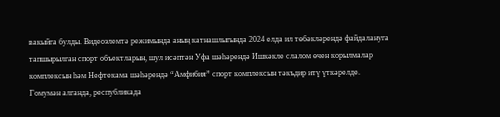вакыйга булды. Видеоэлемтә режимында аның катнашлыгында 2024 елда ил төбәкләрендә файдалануга тапшырылган спорт объектларын, шул исәптән Уфа шәһәрендә Ишкәкле слалом өчен корылмалар комплексын һәм Нефтекама шәһәрендә “Амфибия” спорт комплексын тәкъдир итү үткәрелде.
Гомумән алганда, республикада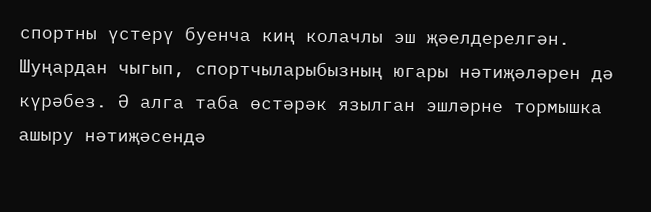спортны үстерү буенча киң колачлы эш җәелдерелгән. Шуңардан чыгып, спортчыларыбызның югары нәтиҗәләрен дә күрәбез. Ә алга таба өстәрәк язылган эшләрне тормышка ашыру нәтиҗәсендә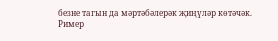безне тагын да мәртәбәлерәк җиңүләр көтәчәк.
Ример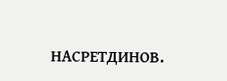НАСРЕТДИНОВ.